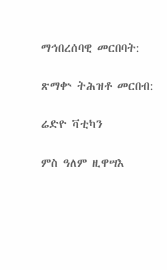ማኅበረሰባዊ መርበባት:

ጽማቍ ትሕዝቶ መርበብ:

ሬድዮ ቫቲካን

ምስ ዓለም ዚዋሣእ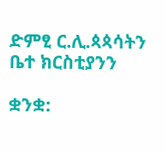ድምፂ ር.ሊ.ጳጳሳትን ቤተ ክርስቲያንን

ቋንቋ: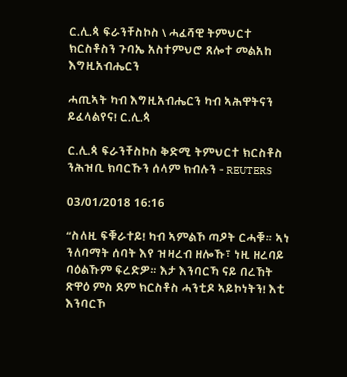ር.ሊ.ጳ ፍራንቸስኮስ \ ሓፈሻዊ ትምህርተ ክርስቶስን ጉባኤ አስተምህሮ ጸሎተ መልአከ እግዚአብሔርን

ሓጢኣት ካብ እግዚአብሔርን ካብ ኣሕዋትናን ይፈላልየና! ር.ሊ.ጳ

ር.ሊ.ጳ ፍራንቸስኮስ ቅድሚ ትምህርተ ክርስቶስ ንሕዝቢ ክባርኹን ሰላም ክብሉን - REUTERS

03/01/2018 16:16

“ስለዚ ፍቑራተይ! ካብ ኣምልኾ ጣዖት ርሓቑ። ኣነ ንለባማት ሰባት እየ ዝዛረብ ዘሎኹ፣ ነዚ ዘረባይ ባዕልኹም ፍረድዎ። እታ እንባርኻ ናይ በረኸት ጽዋዕ ምስ ደም ክርስቶስ ሓንቲዶ ኣይኮነትን! እቲ እንባርኾ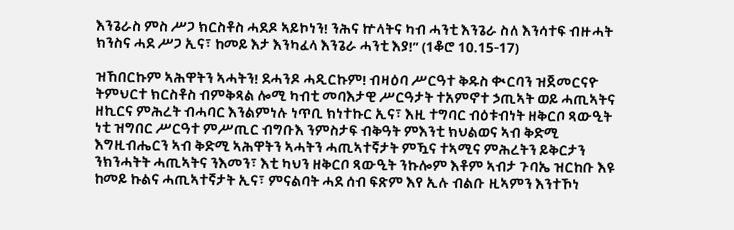እንጌራስ ምስ ሥጋ ክርስቶስ ሓደዶ ኣይኮነን! ንሕና ኵላትና ካብ ሓንቲ እንጌራ ስለ እንሳተፍ ብዙሓት ክንስና ሓደ ሥጋ ኢና፣ ከመይ እታ እንካፈላ እንጌራ ሓንቲ እያ!” (1ቆሮ 10.15-17)

ዝኸበርኩም ኣሕዋትን ኣሓትን! ደሓንዶ ሓዲርኩም! ብዛዕባ ሥርዓተ ቅዱስ ቊርባን ዝጀመርናዮ ትምህርተ ክርስቶስ ብምቅጻል ሎሚ ካብቲ መባእታዊ ሥርዓታት ተአምኖተ ኃጢኣት ወይ ሓጢኣትና ዘኪርና ምሕረት ብሓባር እንልምነሉ ነጥቢ ክነተኩር ኢና፣ እዚ ተግባር ብዕቱብነት ዘቅርቦ ጻውዒት ነቲ ዝግበር ሥርዓተ ምሥጢር ብግቡእ ንምስታፍ ብቅዓት ምእንቲ ክህልወና ኣብ ቅድሚ እግዚብሔርን ኣብ ቅድሚ ኣሕዋትን ኣሓትን ሓጢኣተኛታት ምዃና ተኣሚና ምሕረትን ይቅርታን ንክንሓትት ሓጢኣትና ንእመን፣ እቲ ካህን ዘቅርቦ ጻውዒት ንኩሎም እቶም ኣብታ ጉባኤ ዝርከቡ እዩ ከመይ ኩልና ሓጢኣተኛታት ኢና፣ ምናልባት ሓደ ሰብ ፍጽም እየ ኢሉ ብልቡ ዚኣምን እንተኾነ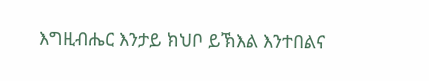እግዚብሔር እንታይ ክህቦ ይኽእል እንተበልና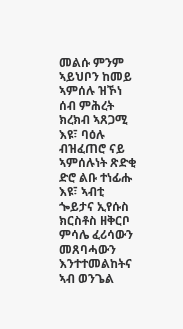መልሱ ምንም ኣይህቦን ከመይ ኣምሰሉ ዝኾነ ሰብ ምሕረት ክረክብ ኣጸጋሚ እዩ፣ ባዕሉ ብዝፈጠሮ ናይ ኣምሰሉነት ጽድቂ ድሮ ልቡ ተነፊሑ እዩ፣ ኣብቲ ጐይታና ኢየሱስ ክርስቶስ ዘቅርቦ ምሳሌ ፈሪሳውን መጸባሓውን እንተተመልከትና ኣብ ወንጌል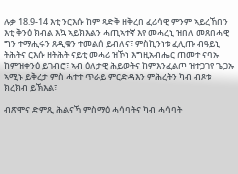ሉቃ 18.9-14 እቲ ንርእሱ ከም ጻድቅ ዘቅረበ ፈሪሳዊ ምንም ኣይረኸበን እቲ ቅንዕ ክብል እኳ ኣይክእልን ሓጢኣተኛ እየ መሓረኒ ዝበለ መጸበሓዊ ግን ተማሒሩን ጸዲቁን ተመልሰ ይብለና፣ ምስኪንነቱ ፈሊጡ ብዓይኒ ትሕትና ርእሱ ዘትሕት ናይቲ መሓሪ ዝኾነ እግዚአብሔር ጠመተ ናባኡ ከምዝቀንዕ ይገብሮ፣ ኣብ ዕለታዊ ሕይወትና ከምእንፈልጦ ዝተጋገየ ጌጋኡ ኣሚኑ ይቅረታ ምስ ሓተተ ጥራይ ምርድዳእን ምሕረትን ካብ ብጾቱ ክረክብ ይኽእል፣

ብጽሞና ድምጺ ሕልናኻ ምስማዕ ሓሳባትና ካብ ሓሳባት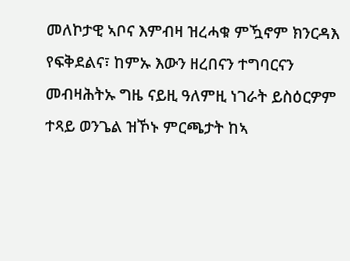መለኮታዊ ኣቦና እምብዛ ዝረሓቁ ምዃኖም ክንርዳእ የፍቅደልና፣ ከምኡ እውን ዘረበናን ተግባርናን መብዛሕትኡ ግዜ ናይዚ ዓለምዚ ነገራት ይስዕርዎም ተጻይ ወንጌል ዝኾኑ ምርጫታት ከኣ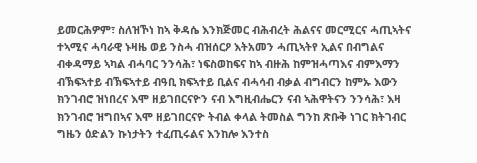ይመርሕዎም፣ ስለዝኾነ ከኣ ቅዳሴ እንክጅመር ብሕብረት ሕልናና መርሚርና ሓጢኣትና ተኣሚና ሓባራዊ ኑዛዜ ወይ ንስሓ ብዝሰርዖ እትአመን ሓጢኣትየ ኢልና በብግልና ብቀዳማይ ኣካል ብሓባር ንንሳሕ፣ ነፍስወከፍና ከኣ ብዙሕ ከምዝሓጣእና ብምእማን ብኽፍኣተይ ብኽፍኣተይ ብዓቢ ክፍኣተይ ቢልና ብሓሳብ ብቃል ብግብርን ከምኡ እውን ክንገብሮ ዝነበረና እሞ ዘይገበርናዮን ናብ እግዚብሔርን ናብ ኣሕዋትናን ንንሳሕ፣ እዛ ክንገብሮ ዝግበኣና እሞ ዘይገበርናዮ ትብል ቀላል ትመስል ግንከ ጽቡቅ ነገር ክትገብር ግዜን ዕድልን ኩነታትን ተፈጢሩልና እንከሎ እንተስ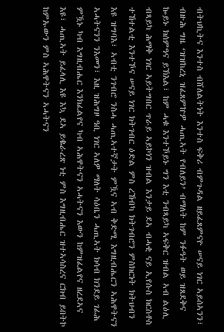ብትህኪትና እንተስ ብሸለልትነት እንተስ ፍቅሪ ብምጉዳል ዘይፈጸምናዮ ሠናይ ነገር ኣይሰኣንን፣ ብዙሕ ግዜ ‘ዝዝከረኒ ዝፈጸምኵዎ ሓጢኣት የብለይን’ ብማለት ከም ንፉዓት ወይ ዝጸደቅና ኰይኑ ክሰምዓና ይኽእል፣ ከም ሓቁ እንተኾይኑ ግን እቲ ንብጻይካ ኣፍቅር ዝብል ኣብ ልዕሊ ብጻይካ ሕማቅ ነገር ኣይትግበር ጥራይ ኣይኮነን ዝብል እንታይ ደኣ ብሓቂ ናይ ኢየሱስ ክርስቶስ ተኸተልቲ እንተኾና ሠናይ ነገር ክትገብር ዕድል ምስ ረኸብካ ክትገብሮን ምስክርነት ክትህብን እዩ ዝግባእ፣ ኣብቲ ንገብሮ ንስሓ ሓጢኣተኛታት ምዃና ኣብ ቅድሚ እግዚብሔርን ኣሕዋትናን ኣሓትናንን ንእመን፣ እዚ ዝሕግዞ ዓቢ ነገር ኣለዎ ማለት ሳዕቤን ሓጢኣት ክሳብ ክንደይ ገፊሕ ምዃኑ ካብ እግዚብሔር እንክፈልየና ካብ ኣሕዋትናን ኣሓትናን እውን ከምዝፈልየና ዘረደኣና እዩ፣ ሓጢኣት ይፈላሊ እዩ እኳ ደኣ ይቈራረጽ ነቲ ምስ እግዚብሔር ዝተኣሳስረና ርክብ ይበትኮ ከምኡውን ምስ ኣሕዋትናን ኣሓትናን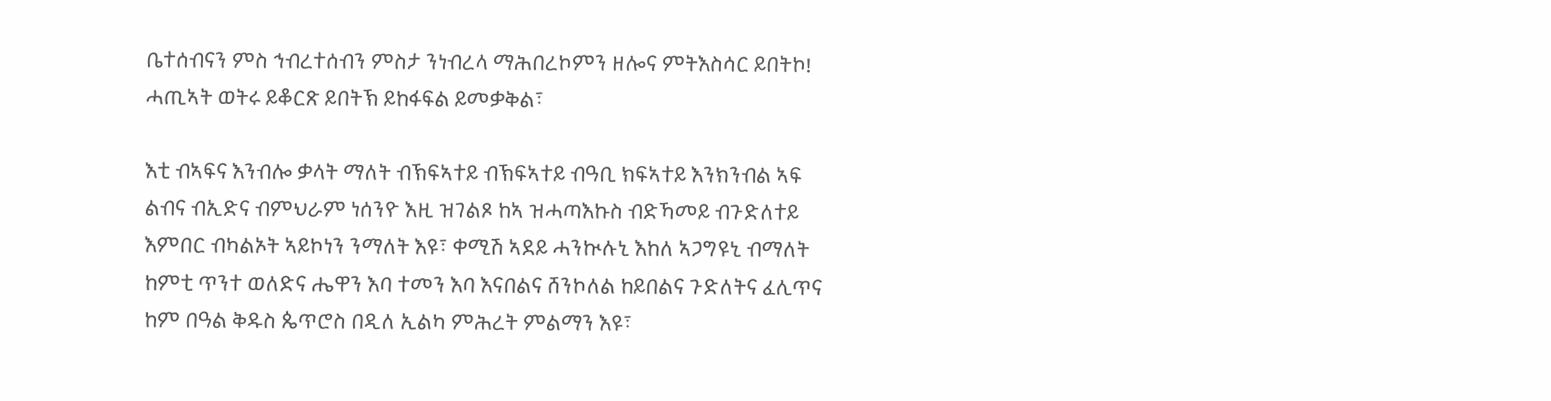ቤተሰብናን ምስ ኅብረተሰብን ምስታ ንነብረላ ማሕበረኮምን ዘሎና ምትእስሳር ይበትኮ! ሓጢኣት ወትሩ ይቆርጽ ይበትኽ ይከፋፍል ይመቃቅል፣

እቲ ብኣፍና እንብሎ ቃላት ማለት ብኽፍኣተይ ብኽፍኣተይ ብዓቢ ክፍኣተይ እንክንብል ኣፍ ልብና ብኢድና ብምህራም ነሰንዮ እዚ ዝገልጾ ከኣ ዝሓጣእኩስ ብድኻመይ ብጉድለተይ እምበር ብካልኦት ኣይኮነን ንማለት እዩ፣ ቀሚሽ ኣደይ ሓንኲሉኒ እከለ ኣጋግዩኒ ብማለት ከምቲ ጥንተ ወለድና ሔዋን እባ ተመን እባ እናበልና ሸንኮለል ከይበልና ጉድለትና ፈሊጥና ከም በዓል ቅዱስ ጴጥሮስ በዲለ ኢልካ ምሕረት ምልማን እዩ፣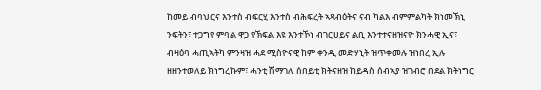ከመይ ብባህርና እንተስ ብፍርሂ እንተስ ብሕፍረት ኣጻብዕትና ናብ ካልእ ብምምልካት ክነመኽኒ ንፍትን፣ ተጋግየ ምባል ዋጋ የኽፍል እዩ እንተኾነ ብገርሀይና ልቢ እንተተናዘዝናዮ ክንሓዊ ኢና፣ ብዛዕባ ሓጢኣትካ ምንዛዝ ሓደ ሚስዮናዊ ከም ቀንዲ መድሃኒት ዝጥቀመሉ ዝነበረ ኢሉ ዘዘንተወለይ ክነግረኩም፣ ሓንቲ ሽማገለ ሰበይቲ ክትናዘዝ ከይዳስ ሰብኣያ ዝገብሮ በደል ክትነግር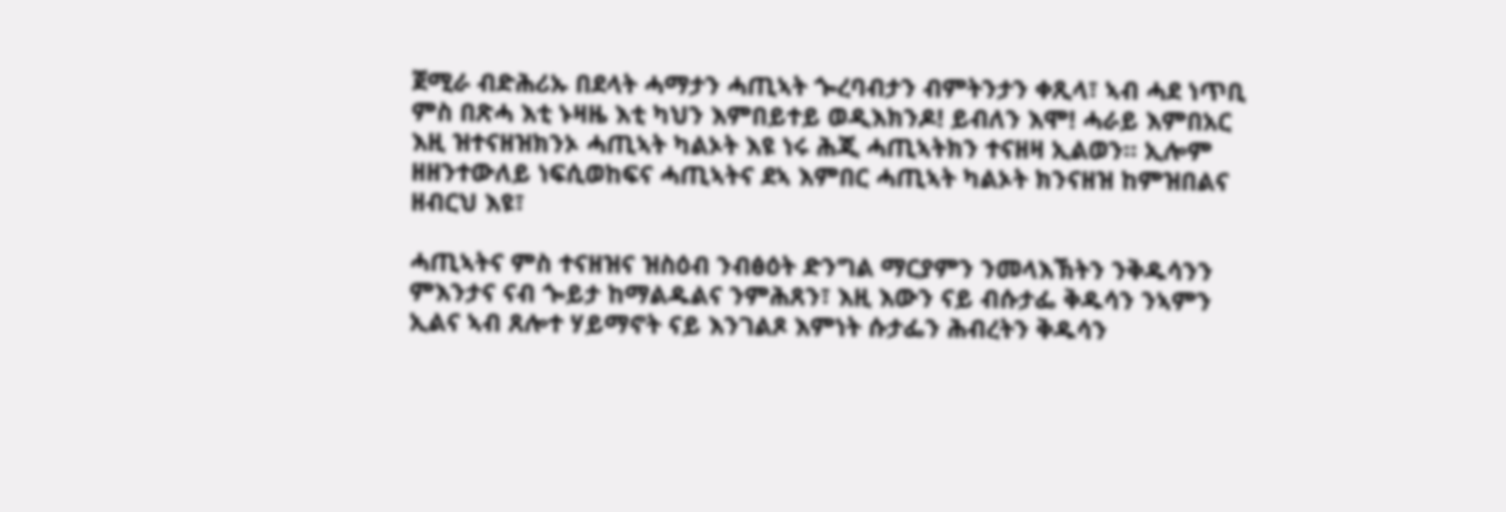ጀሚራ ብድሕሪኡ በደላት ሓማታን ሓጢኣት ጐረባብታን ብምትንታን ቀጺላ፣ ኣብ ሓደ ነጥቢ ምስ በጽሓ እቲ ኑዛዜ እቲ ካህን እምበይተይ ወዲእክንዶ! ይብለን እሞ! ሓራይ እምበአር እዚ ዝተናዘዝክንኦ ሓጢኣት ካልኦት እዩ ነሩ ሕጂ ሓጢኣትክን ተናዘዛ ኢልወን። ኢሎም ዘዘንተውለይ ነፍሲወከፍና ሓጢኣትና ደኣ እምበር ሓጢኣት ካልኦት ክንናዘዝ ከምዝበልና ዘብርህ እዩ፣

ሓጢኣትና ምስ ተናዘዝና ዝስዕብ ንብፅዕት ድንግል ማርያምን ንመላእኽትን ንቅዱሳንን ምእንታና ናብ ጐይታ ከማልዱልና ንምሕጸን፣ እዚ እውን ናይ ብሱታፌ ቅዱሳን ንኣምን ኢልና ኣብ ጸሎተ ሃይማኖት ናይ እንገልጾ እምነት ሱታፌን ሕብረትን ቅዱሳን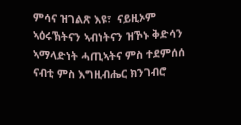ምሳና ዝገልጽ እዩ፣  ናይዚኦም ኣዕሩኽትናን ኣብነትናን ዝኾኑ ቅድሳን ኣማላድነት ሓጢኣትና ምስ ተደምሰሰ ናብቲ ምስ እግዚብሔር ክንገብሮ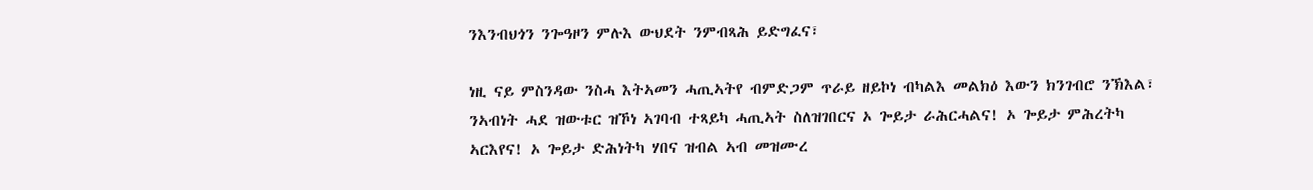ንእንብህጎን ንጐዓዞን ምሉእ ውህደት ንምብጻሕ ይድግፈና፣

ነዚ ናይ ምስንዳው ንስሓ እትኣመን ሓጢኣትየ ብምድጋም ጥራይ ዘይኮነ ብካልእ መልክዕ እውን ክንገብሮ ንኽእል፣ ንኣብነት ሓደ ዝውቱር ዝኾነ ኣገባብ ተጻይካ ሓጢኣት ስለዝገበርና ኦ ጐይታ ራሕርሓልና! ኦ ጐይታ ምሕረትካ ኣርእየና! ኦ ጐይታ ድሕነትካ ሃበና ዝብል ኣብ መዝሙረ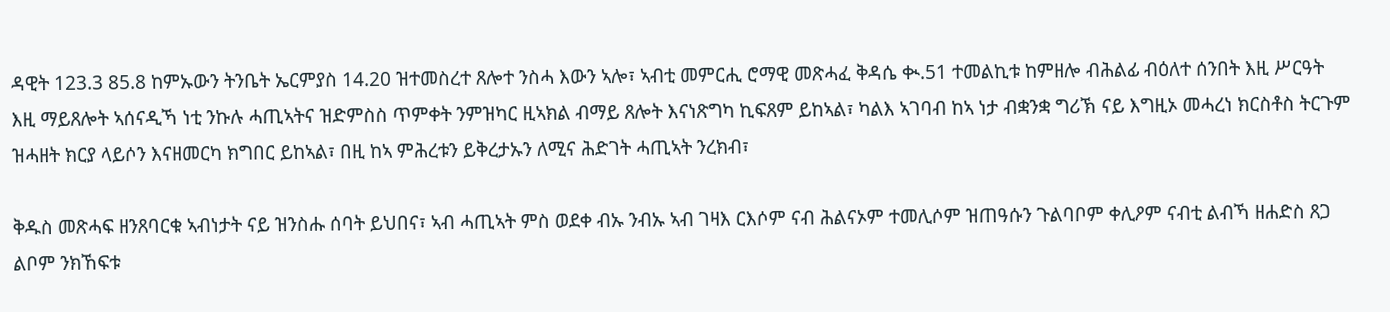ዳዊት 123.3 85.8 ከምኡውን ትንቤት ኤርምያስ 14.20 ዝተመስረተ ጸሎተ ንስሓ እውን ኣሎ፣ ኣብቲ መምርሒ ሮማዊ መጽሓፈ ቅዳሴ ቊ.51 ተመልኪቱ ከምዘሎ ብሕልፊ ብዕለተ ሰንበት እዚ ሥርዓት እዚ ማይጸሎት ኣሰናዲኻ ነቲ ንኩሉ ሓጢኣትና ዝድምስስ ጥምቀት ንምዝካር ዚኣክል ብማይ ጸሎት እናነጽግካ ኪፍጸም ይከኣል፣ ካልእ ኣገባብ ከኣ ነታ ብቋንቋ ግሪኽ ናይ እግዚኦ መሓረነ ክርስቶስ ትርጉም ዝሓዘት ክርያ ላይሶን እናዘመርካ ክግበር ይከኣል፣ በዚ ከኣ ምሕረቱን ይቅረታኡን ለሚና ሕድገት ሓጢኣት ንረክብ፣

ቅዱስ መጽሓፍ ዘንጸባርቁ ኣብነታት ናይ ዝንስሑ ሰባት ይህበና፣ ኣብ ሓጢኣት ምስ ወደቀ ብኡ ንብኡ ኣብ ገዛእ ርእሶም ናብ ሕልናኦም ተመሊሶም ዝጠዓሱን ጉልባቦም ቀሊዖም ናብቲ ልብኻ ዘሐድስ ጸጋ ልቦም ንክኸፍቱ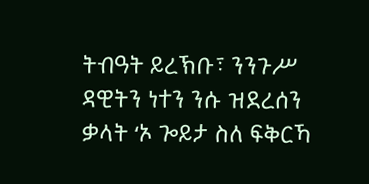ትብዓት ይረኽቡ፣ ንንጉሥ ዳዊትን ነተን ንሱ ዝደረሰን ቃላት ‘ኦ ጐይታ ስለ ፍቅርኻ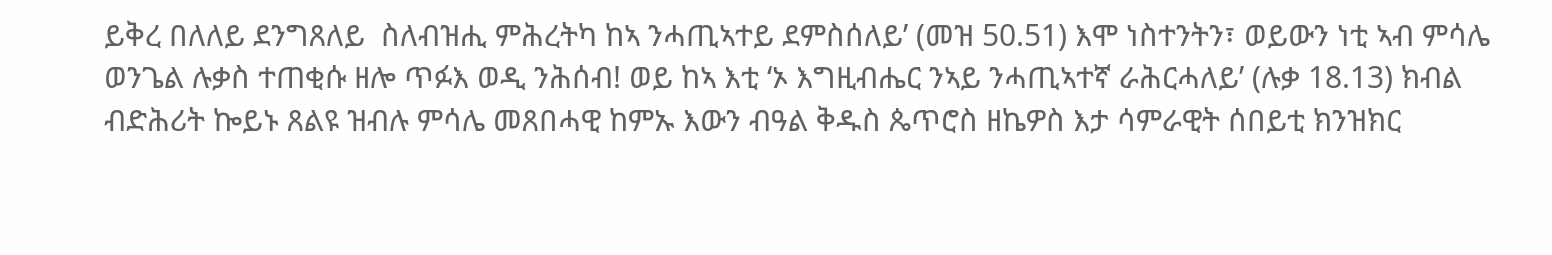ይቅረ በለለይ ደንግጸለይ  ስለብዝሒ ምሕረትካ ከኣ ንሓጢኣተይ ደምስሰለይ’ (መዝ 50.51) እሞ ነስተንትን፣ ወይውን ነቲ ኣብ ምሳሌ ወንጌል ሉቃስ ተጠቂሱ ዘሎ ጥፉእ ወዲ ንሕሰብ! ወይ ከኣ እቲ ‘ኦ እግዚብሔር ንኣይ ንሓጢኣተኛ ራሕርሓለይ’ (ሉቃ 18.13) ክብል ብድሕሪት ኰይኑ ጸልዩ ዝብሉ ምሳሌ መጸበሓዊ ከምኡ እውን ብዓል ቅዱስ ጴጥሮስ ዘኬዎስ እታ ሳምራዊት ሰበይቲ ክንዝክር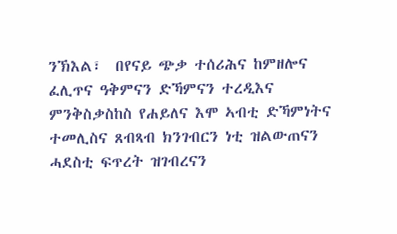ንኽእል፣  በየናይ ጭቃ ተሰሪሕና ከምዘሎና ፈሊጥና ዓቅምናን ድኻምናን ተረዲእና ምንቅስቃስከስ የሐይለና እሞ ኣብቲ ድኻምነትና ተመሊስና ጸብጻብ ክንገብርን ነቲ ዝልውጠናን ሓደስቲ ፍጥረት ዝገብረናን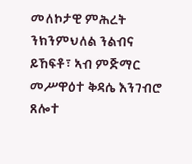መለኮታዊ ምሕረት ንክንምህለል ንልብና ይኸፍቶ፣ ኣብ ምጅማር መሥዋዕተ ቅዳሴ እንገብሮ ጸሎተ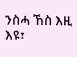ንስሓ ኸስ እዚ እዩ፣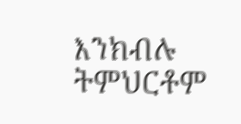እንክብሉ ትምህርቶም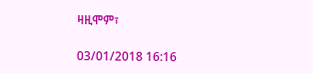ዛዚሞም፣

03/01/2018 16:16